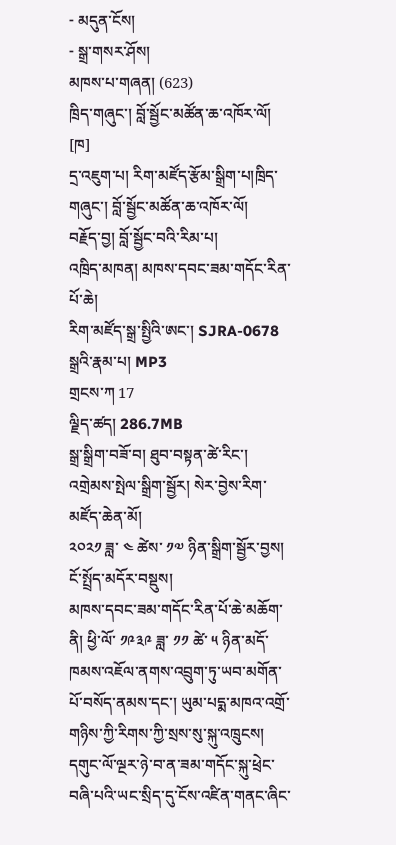- མདུན་ངོས།
- སྒྲ་གསར་ཤོས།
མཁས་པ་གཞན། (623)
ཁྲིད་གཞུང་། བློ་སྦྱོང་མཚོན་ཆ་འཁོར་ལོ། [ཁ]
དྲ་འཇུག་པ། རིག་མཛོད་རྩོམ་སྒྲིག་པ།ཁྲིད་གཞུང་། བློ་སྦྱོང་མཚོན་ཆ་འཁོར་ལོ།
བརྗོད་བྱ། བློ་སྦྱོང་བའི་རིམ་པ།
འཁྲིད་མཁན། མཁས་དབང་ཟམ་གདོང་རིན་པོ་ཆེ།
རིག་མཛོད་སྒྲ་སྤྱིའི་ཨང་། SJRA-0678
སྒྲའི་རྣམ་པ། MP3
གྲངས་ཀ 17
ལྗིད་ཚད། 286.7MB
སྒྲ་སྒྲིག་བཟོ་བ། ཐུབ་བསྟན་ཚེ་རིང་།
འགྲེམས་སྤེལ་སྒྲིག་སྦྱོར། སེར་བྱེས་རིག་མཛོད་ཆེན་མོ།
༢༠༢༡ ཟླ་ ༤ ཚེས་ ༡༧ ཉིན་སྒྲིག་སྦྱོར་བྱས།
ངོ་སྤྲོད་མདོར་བསྡུས།
མཁས་དབང་ཟམ་གདོང་རིན་པོ་ཆེ་མཆོག་ནི། ཕྱི་ལོ་ ༡༩༣༩ ཟླ་ ༡༡ ཚེ་ ༥ ཉིན་མདོ་ཁམས་འཇོལ་ནགས་འབྲུག་ཏུ་ཡབ་མགོན་པོ་བསོད་ནམས་དང་། ཡུམ་པདྨ་མཁའ་འགྲོ་གཉིས་ཀྱི་རིགས་ཀྱི་སྲས་སུ་སྐུ་འཁྲུངས། དགུང་ལོ་ལྔར་ཉེ་བ་ན་ཟམ་གདོང་སྐུ་ཕྲེང་བཞི་པའི་ཡང་སྲིད་དུ་ངོས་འཛིན་གནང་ཞིང་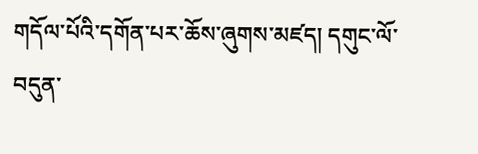གདོལ་པོའི་དགོན་པར་ཆོས་ཞུགས་མཛད། དགུང་ལོ་བདུན་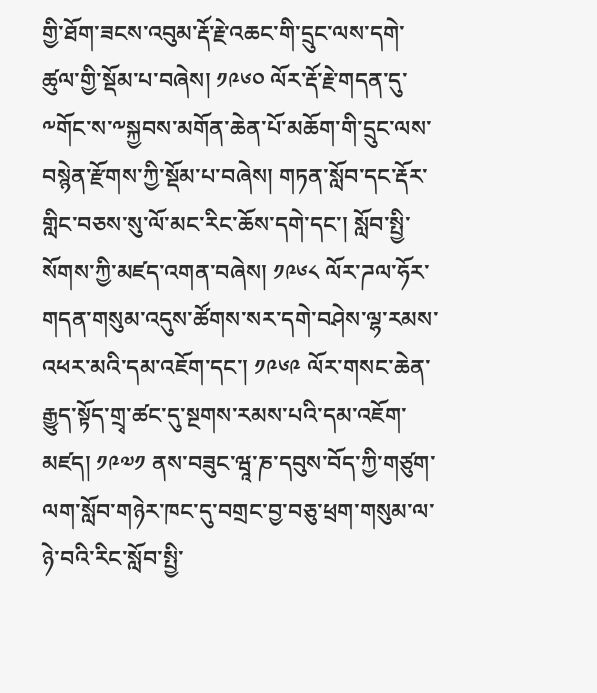གྱི་ཐོག་ཟངས་འབུམ་རྡོ་རྗེ་འཆང་གི་དྲུང་ལས་དགེ་ཚུལ་གྱི་སྡོམ་པ་བཞེས། ༡༩༦༠ ལོར་རྡོ་རྗེ་གདན་དུ་༸གོང་ས་༸སྐྱབས་མགོན་ཆེན་པོ་མཆོག་གི་དྲུང་ལས་བསྙེན་རྫོགས་ཀྱི་སྡོམ་པ་བཞེས། གཏན་སློབ་དང་རྡོར་གླིང་བཅས་སུ་ལོ་མང་རིང་ཆོས་དགེ་དང་། སློབ་སྤྱི་སོགས་ཀྱི་མཛད་འགན་བཞེས། ༡༩༦༨ ལོར་ཌལ་ཧོར་གདན་གསུམ་འདུས་ཚོགས་སར་དགེ་བཤེས་ལྷ་རམས་འཕར་མའི་དམ་འཇོག་དང་། ༡༩༦༩ ལོར་གསང་ཆེན་རྒྱུད་སྟོད་གྲྭ་ཚང་དུ་སྔགས་རམས་པའི་དམ་འཇོག་མཛད། ༡༩༧༡ ནས་བཟུང་ཝཱ་ཎ་དབུས་བོད་ཀྱི་གཙུག་ལག་སློབ་གཉེར་ཁང་དུ་བགྲང་བྱ་བཅུ་ཕྲག་གསུམ་ལ་ཉེ་བའི་རིང་སློབ་སྤྱི་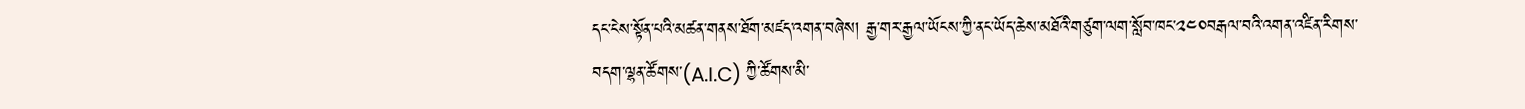དང་ངེས་སྟོན་པའི་མཚན་གནས་ཐོག་མཛད་འགན་བཞེས། རྒྱ་གར་རྒྱལ་ཡོངས་ཀྱི་ནང་ཡོད་ཆེས་མཐོའི་གཙུག་ལག་སློབ་ཁང་༢༤༠བརྒལ་བའི་འགན་འཛིན་རིགས་བདག་ལྷན་ཚོགས་(A.I.C) ཀྱི་ཚོགས་མི་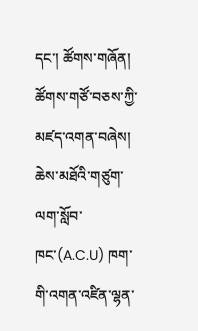དང་། ཚོགས་གཞོན། ཚོགས་གཙོ་བཅས་ཀྱི་མཛད་འགན་བཞེས། ཆེས་མཐོའི་གཙུག་ལག་སློབ་ཁང་(A.C.U) ཁག་གི་འགན་འཛིན་ལྷན་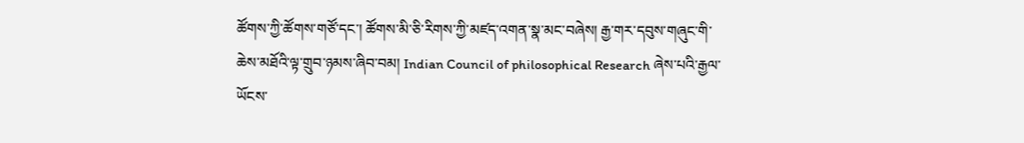ཚོགས་ཀྱི་ཚོགས་གཙོ་དང་། ཚོགས་མི་ཅི་རིགས་ཀྱི་མཛད་འགན་སྣ་མང་བཞེས། རྒྱ་གར་དབུས་གཞུང་གི་ཆེས་མཐོའི་ལྟ་གྲུབ་ཉམས་ཞིབ་བམ། Indian Council of philosophical Research ཞེས་པའི་རྒྱལ་ཡོངས་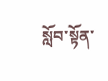སློབ་སྟོན་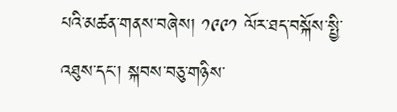པའི་མཚན་གནས་བཞེས། ༡༩༩༡ ལོར་ཐད་བསྐོས་སྤྱི་འཐུས་དང་། སྐབས་བཅུ་གཉིས་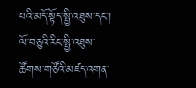པའི་མདོ་སྟོད་སྤྱི་འཐུས་དང་། ལོ་བཅུའི་རིང་སྤྱི་འཐུས་ཚོགས་གཙོའི་མཛད་འགན་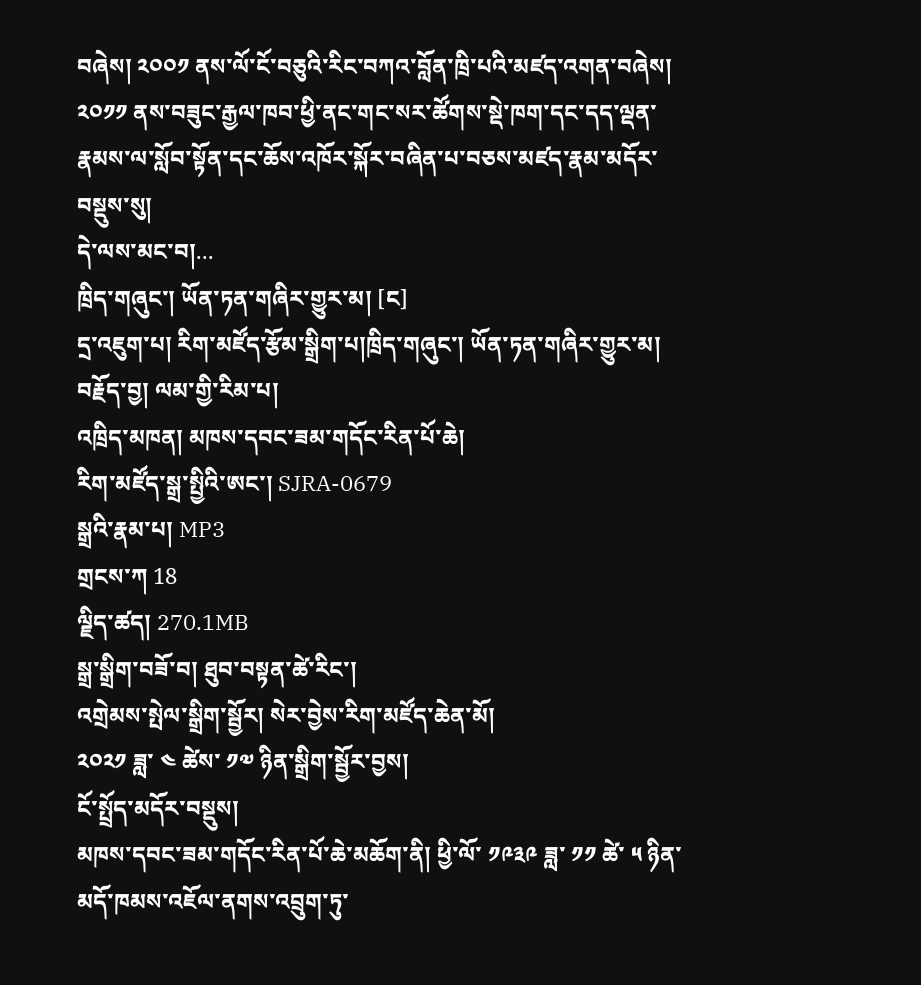བཞེས། ༢༠༠༡ ནས་ལོ་ངོ་བཅུའི་རིང་བཀའ་བློན་ཁྲི་པའི་མཛད་འགན་བཞེས། ༢༠༡༡ ནས་བཟུང་རྒྱལ་ཁབ་ཕྱི་ནང་གང་སར་ཚོགས་སྡེ་ཁག་དང་དད་ལྡན་རྣམས་ལ་སློབ་སྟོན་དང་ཆོས་འཁོར་སྐོར་བཞིན་པ་བཅས་མཛད་རྣམ་མདོར་བསྡུས་སུ།
དེ་ལས་མང་བ།...
ཁྲིད་གཞུང་། ཡོན་ཏན་གཞིར་གྱུར་མ། [ང]
དྲ་འཇུག་པ། རིག་མཛོད་རྩོམ་སྒྲིག་པ།ཁྲིད་གཞུང་། ཡོན་ཏན་གཞིར་གྱུར་མ།
བརྗོད་བྱ། ལམ་གྱི་རིམ་པ།
འཁྲིད་མཁན། མཁས་དབང་ཟམ་གདོང་རིན་པོ་ཆེ།
རིག་མཛོད་སྒྲ་སྤྱིའི་ཨང་། SJRA-0679
སྒྲའི་རྣམ་པ། MP3
གྲངས་ཀ 18
ལྗིད་ཚད། 270.1MB
སྒྲ་སྒྲིག་བཟོ་བ། ཐུབ་བསྟན་ཚེ་རིང་།
འགྲེམས་སྤེལ་སྒྲིག་སྦྱོར། སེར་བྱེས་རིག་མཛོད་ཆེན་མོ།
༢༠༢༡ ཟླ་ ༤ ཚེས་ ༡༧ ཉིན་སྒྲིག་སྦྱོར་བྱས།
ངོ་སྤྲོད་མདོར་བསྡུས།
མཁས་དབང་ཟམ་གདོང་རིན་པོ་ཆེ་མཆོག་ནི། ཕྱི་ལོ་ ༡༩༣༩ ཟླ་ ༡༡ ཚེ་ ༥ ཉིན་མདོ་ཁམས་འཇོལ་ནགས་འབྲུག་ཏུ་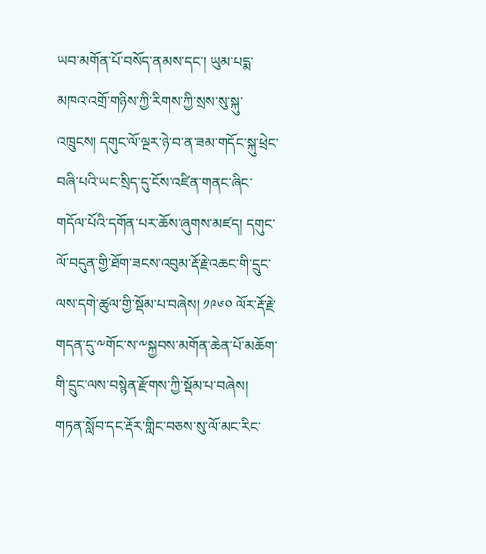ཡབ་མགོན་པོ་བསོད་ནམས་དང་། ཡུམ་པདྨ་མཁའ་འགྲོ་གཉིས་ཀྱི་རིགས་ཀྱི་སྲས་སུ་སྐུ་འཁྲུངས། དགུང་ལོ་ལྔར་ཉེ་བ་ན་ཟམ་གདོང་སྐུ་ཕྲེང་བཞི་པའི་ཡང་སྲིད་དུ་ངོས་འཛིན་གནང་ཞིང་གདོལ་པོའི་དགོན་པར་ཆོས་ཞུགས་མཛད། དགུང་ལོ་བདུན་གྱི་ཐོག་ཟངས་འབུམ་རྡོ་རྗེ་འཆང་གི་དྲུང་ལས་དགེ་ཚུལ་གྱི་སྡོམ་པ་བཞེས། ༡༩༦༠ ལོར་རྡོ་རྗེ་གདན་དུ་༸གོང་ས་༸སྐྱབས་མགོན་ཆེན་པོ་མཆོག་གི་དྲུང་ལས་བསྙེན་རྫོགས་ཀྱི་སྡོམ་པ་བཞེས། གཏན་སློབ་དང་རྡོར་གླིང་བཅས་སུ་ལོ་མང་རིང་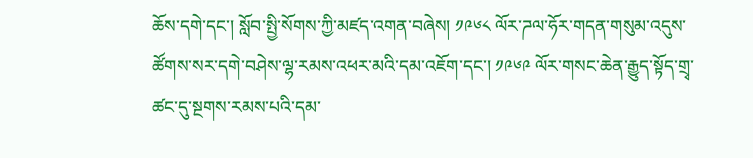ཆོས་དགེ་དང་། སློབ་སྤྱི་སོགས་ཀྱི་མཛད་འགན་བཞེས། ༡༩༦༨ ལོར་ཌལ་ཧོར་གདན་གསུམ་འདུས་ཚོགས་སར་དགེ་བཤེས་ལྷ་རམས་འཕར་མའི་དམ་འཇོག་དང་། ༡༩༦༩ ལོར་གསང་ཆེན་རྒྱུད་སྟོད་གྲྭ་ཚང་དུ་སྔགས་རམས་པའི་དམ་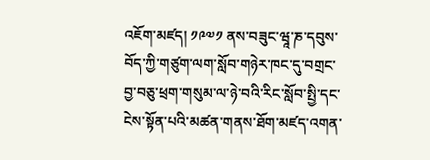འཇོག་མཛད། ༡༩༧༡ ནས་བཟུང་ཝཱ་ཎ་དབུས་བོད་ཀྱི་གཙུག་ལག་སློབ་གཉེར་ཁང་དུ་བགྲང་བྱ་བཅུ་ཕྲག་གསུམ་ལ་ཉེ་བའི་རིང་སློབ་སྤྱི་དང་ངེས་སྟོན་པའི་མཚན་གནས་ཐོག་མཛད་འགན་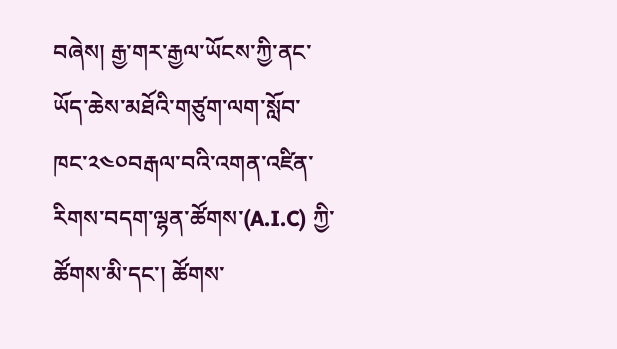བཞེས། རྒྱ་གར་རྒྱལ་ཡོངས་ཀྱི་ནང་ཡོད་ཆེས་མཐོའི་གཙུག་ལག་སློབ་ཁང་༢༤༠བརྒལ་བའི་འགན་འཛིན་རིགས་བདག་ལྷན་ཚོགས་(A.I.C) ཀྱི་ཚོགས་མི་དང་། ཚོགས་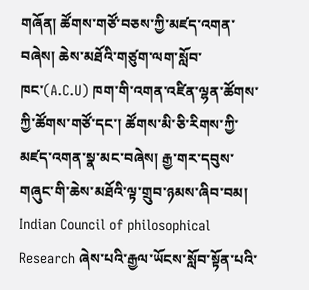གཞོན། ཚོགས་གཙོ་བཅས་ཀྱི་མཛད་འགན་བཞེས། ཆེས་མཐོའི་གཙུག་ལག་སློབ་ཁང་(A.C.U) ཁག་གི་འགན་འཛིན་ལྷན་ཚོགས་ཀྱི་ཚོགས་གཙོ་དང་། ཚོགས་མི་ཅི་རིགས་ཀྱི་མཛད་འགན་སྣ་མང་བཞེས། རྒྱ་གར་དབུས་གཞུང་གི་ཆེས་མཐོའི་ལྟ་གྲུབ་ཉམས་ཞིབ་བམ། Indian Council of philosophical Research ཞེས་པའི་རྒྱལ་ཡོངས་སློབ་སྟོན་པའི་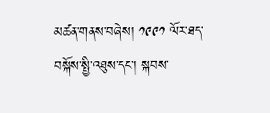མཚན་གནས་བཞེས། ༡༩༩༡ ལོར་ཐད་བསྐོས་སྤྱི་འཐུས་དང་། སྐབས་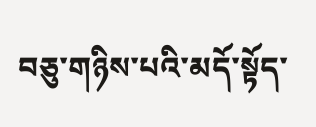བཅུ་གཉིས་པའི་མདོ་སྟོད་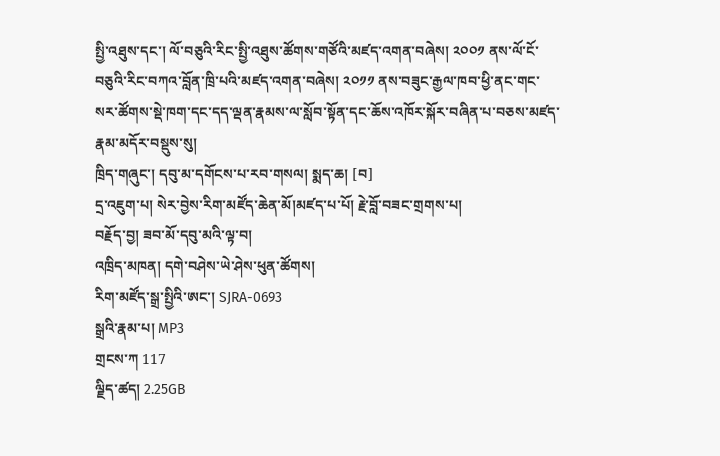སྤྱི་འཐུས་དང་། ལོ་བཅུའི་རིང་སྤྱི་འཐུས་ཚོགས་གཙོའི་མཛད་འགན་བཞེས། ༢༠༠༡ ནས་ལོ་ངོ་བཅུའི་རིང་བཀའ་བློན་ཁྲི་པའི་མཛད་འགན་བཞེས། ༢༠༡༡ ནས་བཟུང་རྒྱལ་ཁབ་ཕྱི་ནང་གང་སར་ཚོགས་སྡེ་ཁག་དང་དད་ལྡན་རྣམས་ལ་སློབ་སྟོན་དང་ཆོས་འཁོར་སྐོར་བཞིན་པ་བཅས་མཛད་རྣམ་མདོར་བསྡུས་སུ།
ཁྲིད་གཞུང་། དབུ་མ་དགོངས་པ་རབ་གསལ། སྨད་ཆ། [བ]
དྲ་འཇུག་པ། སེར་བྱེས་རིག་མཛོད་ཆེན་མོ།མཛད་པ་པོ། རྗེ་བློ་བཟང་གྲགས་པ།
བརྗོད་བྱ། ཟབ་མོ་དབུ་མའི་ལྟ་བ།
འཁྲིད་མཁན། དགེ་བཤེས་ཡེ་ཤེས་ཕུན་ཚོགས།
རིག་མཛོད་སྒྲ་སྤྱིའི་ཨང་། SJRA-0693
སྒྲའི་རྣམ་པ། MP3
གྲངས་ཀ 117
ལྗིད་ཚད། 2.25GB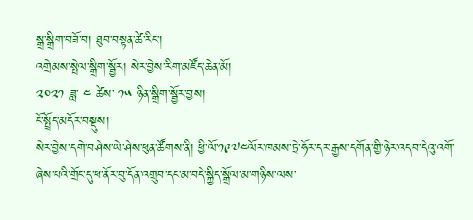སྒྲ་སྒྲིག་བཟོ་བ། ཐུབ་བསྟན་ཚེ་རིང་།
འགྲེམས་སྤེལ་སྒྲིག་སྦྱོར། སེར་བྱེས་རིག་མཛོད་ཆེན་མོ།
༢༠༢༡ ཟླ་ ༤ ཚེས་ ༡༥ ཉིན་སྒྲིག་སྦྱོར་བྱས།
ངོ་སྤྲོད་མདོར་བསྡུས།
སེར་བྱེས་དགེ་བཤེས་ཡེ་ཤེས་ཕུན་ཚོགས་ནི། ཕྱི་ལོ་༡༩༧༤ལོར་ཁམས་ཏྲེ་ཧོར་དར་རྒྱས་དགོན་གྱི་ཉེར་འདབ་དེའུ་འགོ་ཞེས་པའི་གྲོང་དུ་ཕ་ནོར་བུ་དོན་འགྲུབ་དང་མ་བདེ་སྐྱིད་སྒྲོལ་མ་གཉིས་ལས་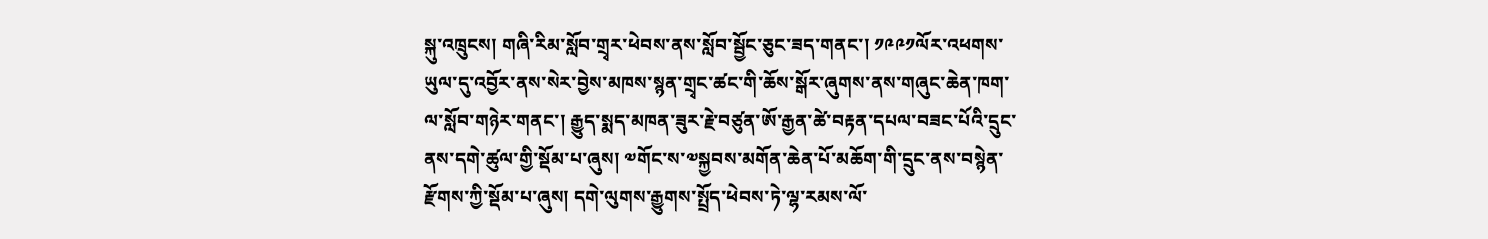སྐུ་འཁྲུངས། གཞི་རིམ་སློབ་གྲྭར་ཕེབས་ནས་སློབ་སྦྱོང་ཅུང་ཟད་གནང་། ༡༩༩༡ལོར་འཕགས་ཡུལ་དུ་འབྱོར་ནས་སེར་བྱེས་མཁས་སྙན་གྲྭང་ཚང་གི་ཆོས་སྒོར་ཞུགས་ནས་གཞུང་ཆེན་ཁག་ལ་སློབ་གཉེར་གནང་། རྒྱུད་སྨད་མཁན་ཟུར་རྗེ་བཙུན་ཨོ་རྒྱན་ཚེ་བརྟན་དཔལ་བཟང་པོའི་དྲུང་ནས་དགེ་ཚུལ་གྱི་སྡོམ་པ་ཞུས། ༧གོང་ས་༧སྐྱབས་མགོན་ཆེན་པོ་མཆོག་གི་དྲུང་ནས་བསྙེན་རྫོགས་ཀྱི་སྡོམ་པ་ཞུས། དགེ་ལུགས་རྒྱུགས་སྤྲོད་ཕེབས་ཏེ་ལྷ་རམས་ལོ་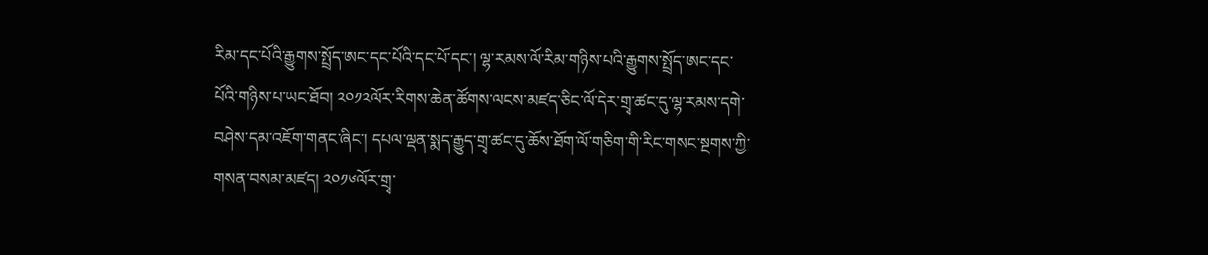རིམ་དང་པོའི་རྒྱུགས་སྤྲོད་ཨང་དང་པོའི་དང་པོ་དང་། ལྷ་རམས་ལོ་རིམ་གཉིས་པའི་རྒྱུགས་སྤྲོད་ཨང་དང་པོའི་གཉིས་པ་ཡང་ཐོབ། ༢༠༡༢ལོར་རིགས་ཆེན་ཚོགས་ལངས་མཛད་ཅིང་ལོ་དེར་གྲྭ་ཚང་དུ་ལྷ་རམས་དགེ་བཤེས་དམ་འཇོག་གནང་ཞིང་། དཔལ་ལྡན་སྨད་རྒྱུད་གྲྭ་ཚང་དུ་ཆོས་ཐོག་ལོ་གཅིག་གི་རིང་གསང་སྔགས་ཀྱི་གསན་བསམ་མཛད། ༢༠༡༦ལོར་གྲྭ་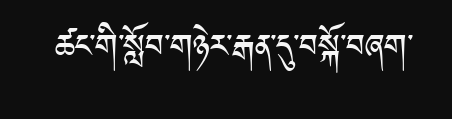ཚང་གི་སློབ་གཉེར་རྒན་དུ་བསྐོ་བཞག་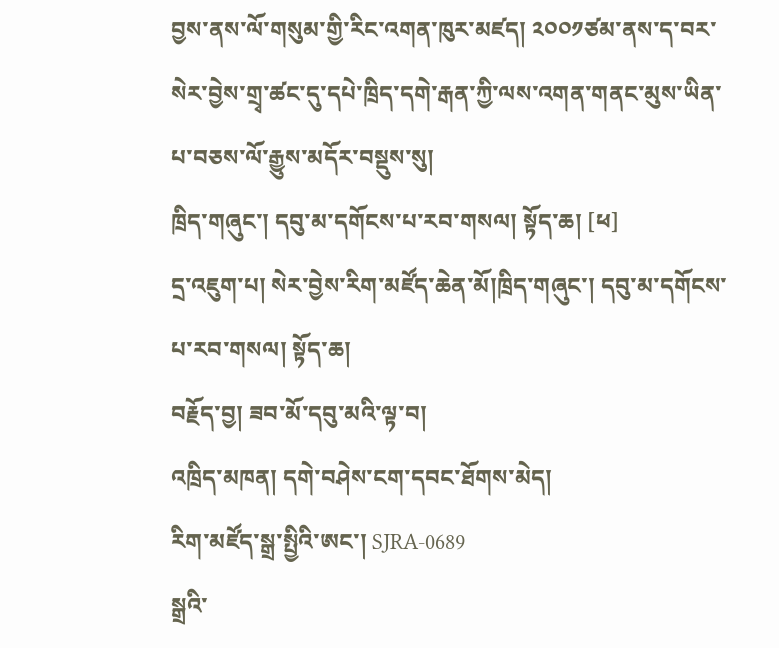བྱས་ནས་ལོ་གསུམ་གྱི་རིང་འགན་ཁུར་མཛད། ༢༠༠༡ཙམ་ནས་ད་བར་སེར་བྱེས་གྲྭ་ཚང་དུ་དཔེ་ཁྲིད་དགེ་རྒན་ཀྱི་ལས་འགན་གནང་མུས་ཡིན་པ་བཅས་ལོ་རྒྱུས་མདོར་བསྡུས་སུ།
ཁྲིད་གཞུང་། དབུ་མ་དགོངས་པ་རབ་གསལ། སྟོད་ཆ། [ཕ]
དྲ་འཇུག་པ། སེར་བྱེས་རིག་མཛོད་ཆེན་མོ།ཁྲིད་གཞུང་། དབུ་མ་དགོངས་པ་རབ་གསལ། སྟོད་ཆ།
བརྗོད་བྱ། ཟབ་མོ་དབུ་མའི་ལྟ་བ།
འཁྲིད་མཁན། དགེ་བཤེས་ངག་དབང་ཐོགས་མེད།
རིག་མཛོད་སྒྲ་སྤྱིའི་ཨང་། SJRA-0689
སྒྲའི་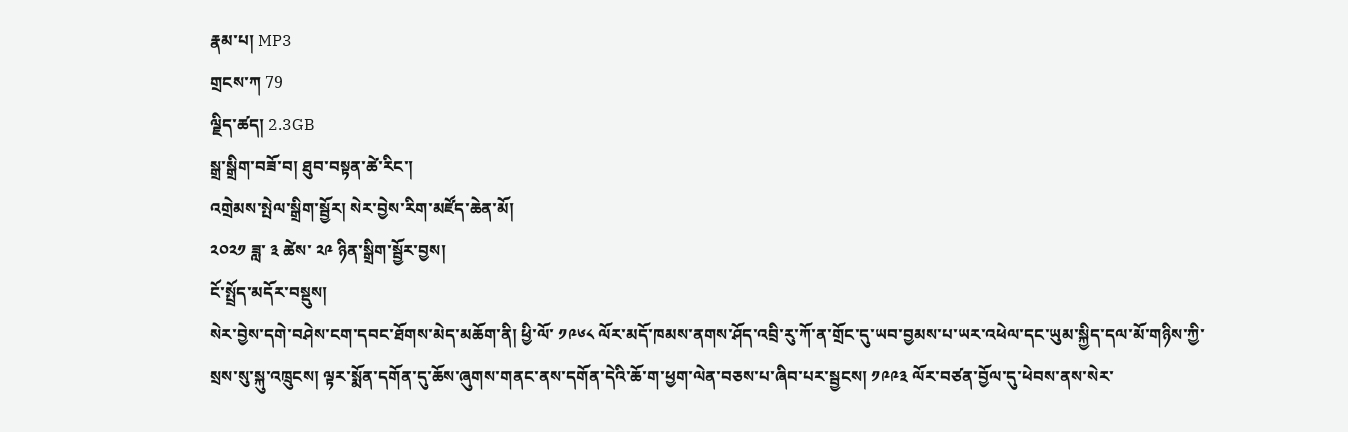རྣམ་པ། MP3
གྲངས་ཀ 79
ལྗིད་ཚད། 2.3GB
སྒྲ་སྒྲིག་བཟོ་བ། ཐུབ་བསྟན་ཚེ་རིང་།
འགྲེམས་སྤེལ་སྒྲིག་སྦྱོར། སེར་བྱེས་རིག་མཛོད་ཆེན་མོ།
༢༠༢༡ ཟླ་ ༣ ཚེས་ ༢༩ ཉིན་སྒྲིག་སྦྱོར་བྱས།
ངོ་སྤྲོད་མདོར་བསྡུས།
སེར་བྱེས་དགེ་བཤེས་ངག་དབང་ཐོགས་མེད་མཆོག་ནི། ཕྱི་ལོ་ ༡༩༦༨ ལོར་མདོ་ཁམས་ནགས་ཤོད་འབྲི་རུ་ཀོ་ན་གྲོང་དུ་ཡབ་བྱམས་པ་ཡར་འཕེལ་དང་ཡུམ་སྐྱིད་དལ་མོ་གཉིས་ཀྱི་སྲས་སུ་སྐུ་འཁྲུངས། ལྟར་སྨོན་དགོན་དུ་ཆོས་ཞུགས་གནང་ནས་དགོན་དེའི་ཆོ་ག་ཕྱག་ལེན་བཅས་པ་ཞིབ་པར་སྦྱངས། ༡༩༩༣ ལོར་བཙན་བྱོལ་དུ་ཕེབས་ནས་སེར་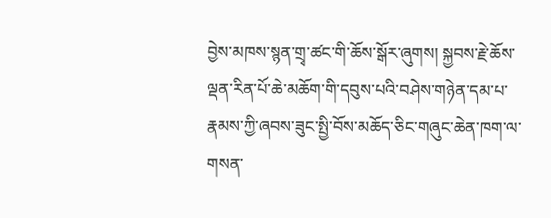བྱེས་མཁས་སྙན་གྲྭ་ཚང་གི་ཆོས་སྒོར་ཞུགས། སྐྱབས་རྗེ་ཆོས་ལྡན་རིན་པོ་ཆེ་མཆོག་གི་དབུས་པའི་བཤེས་གཉེན་དམ་པ་རྣམས་ཀྱི་ཞབས་ཟུང་སྤྱི་བོས་མཆོད་ཅིང་གཞུང་ཆེན་ཁག་ལ་གསན་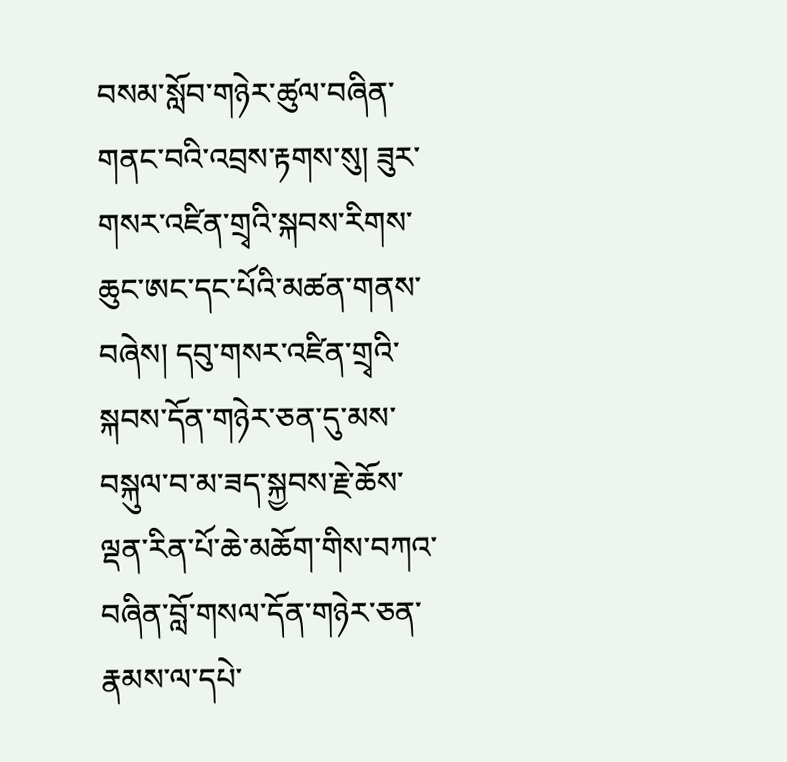བསམ་སློབ་གཉེར་ཚུལ་བཞིན་གནང་བའི་འབྲས་རྟགས་སུ། ཟུར་གསར་འཛིན་གྲྭའི་སྐབས་རིགས་ཆུང་ཨང་དང་པོའི་མཚན་གནས་བཞེས། དབུ་གསར་འཛིན་གྲྭའི་སྐབས་དོན་གཉེར་ཅན་དུ་མས་བསྐུལ་བ་མ་ཟད་སྐྱབས་རྗེ་ཆོས་ལྡན་རིན་པོ་ཆེ་མཆོག་གིས་བཀའ་བཞིན་བློ་གསལ་དོན་གཉེར་ཅན་རྣམས་ལ་དཔེ་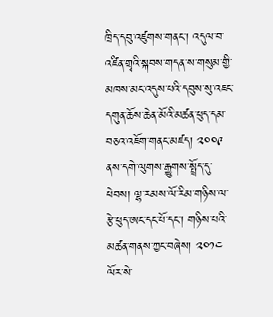ཁྲིད་དབུ་འཛུགས་གནང་། འདུལ་བ་འཛིན་གྲྭའི་སྐབས་གདན་ས་གསུམ་གྱི་མཁས་མང་འདུས་པའི་དབུས་སུ་འཇང་དགུན་ཆོས་ཆེན་མོའི་མཚན་ཕུད་དམ་བཅའ་འཇོག་གནང་མཛད། ༢༠༠༩ ནས་དགེ་ལུགས་རྒྱུགས་སྤྲོད་དུ་ཕེབས། ལྷ་རམས་ལོ་རིམ་གཉིས་ལ་རྩེ་ཕུད་ཨང་དང་པོ་དང་། གཉིས་པའི་མཚན་གནས་ཀྱང་བཞེས། ༢༠༡༤ ལོར་སེ་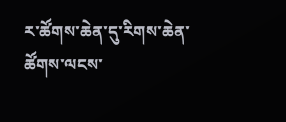ར་ཚོགས་ཆེན་དུ་རིགས་ཆེན་ཚོགས་ལངས་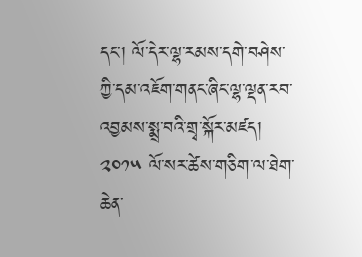དང་། ལོ་དེར་ལྷ་རམས་དགེ་བཤེས་ཀྱི་དམ་འཇོག་གནང་ཞིང་ལྷ་ལྡན་རབ་འབྱམས་སྨྲ་བའི་གྲྭ་སྐོར་མཛད། ༢༠༡༥ ལོ་སར་ཚེས་གཅིག་ལ་ཐེག་ཆེན་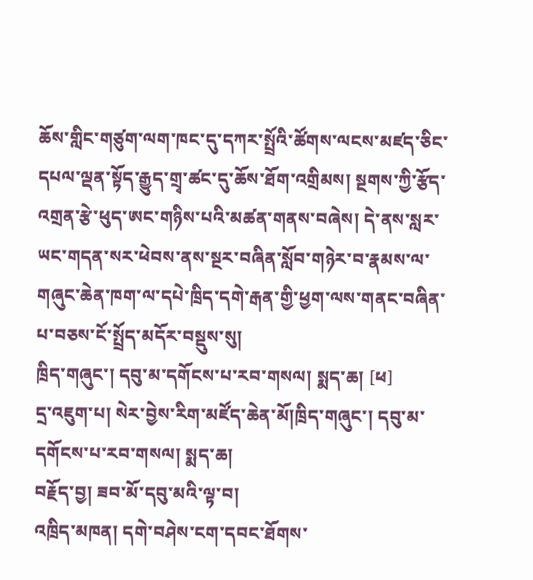ཆོས་གླིང་གཙུག་ལག་ཁང་དུ་དཀར་སྤྲོའི་ཚོགས་ལངས་མཛད་ཅིང་དཔལ་ལྡན་སྟོད་རྒྱུད་གྲྭ་ཚང་དུ་ཆོས་ཐོག་འགྲིམས། སྔགས་ཀྱི་རྩོད་འགྲན་རྩེ་ཕུད་ཨང་གཉིས་པའི་མཚན་གནས་བཞེས། དེ་ནས་སླར་ཡང་གདན་སར་ཕེབས་ནས་སྔར་བཞིན་སློབ་གཉེར་བ་རྣམས་ལ་གཞུང་ཆེན་ཁག་ལ་དཔེ་ཁྲིད་དགེ་རྒན་གྱི་ཕྱག་ལས་གནང་བཞིན་པ་བཅས་ངོ་སྤྲོད་མདོར་བསྡུས་སུ།
ཁྲིད་གཞུང་། དབུ་མ་དགོངས་པ་རབ་གསལ། སྨད་ཆ། [ཕ]
དྲ་འཇུག་པ། སེར་བྱེས་རིག་མཛོད་ཆེན་མོ།ཁྲིད་གཞུང་། དབུ་མ་དགོངས་པ་རབ་གསལ། སྨད་ཆ།
བརྗོད་བྱ། ཟབ་མོ་དབུ་མའི་ལྟ་བ།
འཁྲིད་མཁན། དགེ་བཤེས་ངག་དབང་ཐོགས་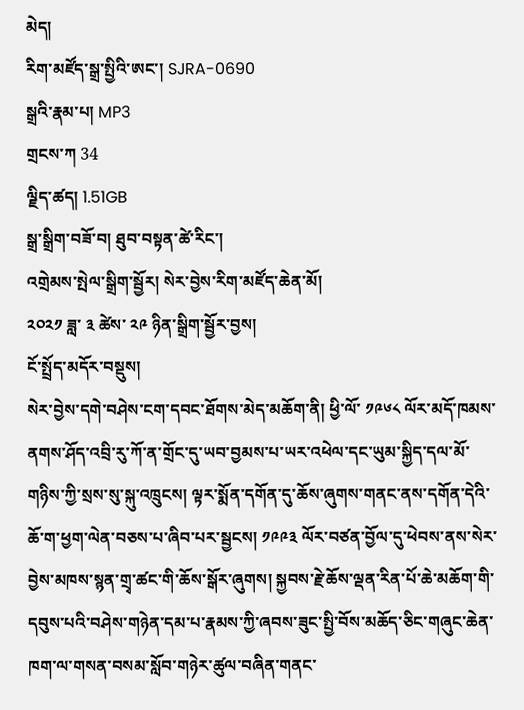མེད།
རིག་མཛོད་སྒྲ་སྤྱིའི་ཨང་། SJRA-0690
སྒྲའི་རྣམ་པ། MP3
གྲངས་ཀ 34
ལྗིད་ཚད། 1.51GB
སྒྲ་སྒྲིག་བཟོ་བ། ཐུབ་བསྟན་ཚེ་རིང་།
འགྲེམས་སྤེལ་སྒྲིག་སྦྱོར། སེར་བྱེས་རིག་མཛོད་ཆེན་མོ།
༢༠༢༡ ཟླ་ ༣ ཚེས་ ༢༩ ཉིན་སྒྲིག་སྦྱོར་བྱས།
ངོ་སྤྲོད་མདོར་བསྡུས།
སེར་བྱེས་དགེ་བཤེས་ངག་དབང་ཐོགས་མེད་མཆོག་ནི། ཕྱི་ལོ་ ༡༩༦༨ ལོར་མདོ་ཁམས་ནགས་ཤོད་འབྲི་རུ་ཀོ་ན་གྲོང་དུ་ཡབ་བྱམས་པ་ཡར་འཕེལ་དང་ཡུམ་སྐྱིད་དལ་མོ་གཉིས་ཀྱི་སྲས་སུ་སྐུ་འཁྲུངས། ལྟར་སྨོན་དགོན་དུ་ཆོས་ཞུགས་གནང་ནས་དགོན་དེའི་ཆོ་ག་ཕྱག་ལེན་བཅས་པ་ཞིབ་པར་སྦྱངས། ༡༩༩༣ ལོར་བཙན་བྱོལ་དུ་ཕེབས་ནས་སེར་བྱེས་མཁས་སྙན་གྲྭ་ཚང་གི་ཆོས་སྒོར་ཞུགས། སྐྱབས་རྗེ་ཆོས་ལྡན་རིན་པོ་ཆེ་མཆོག་གི་དབུས་པའི་བཤེས་གཉེན་དམ་པ་རྣམས་ཀྱི་ཞབས་ཟུང་སྤྱི་བོས་མཆོད་ཅིང་གཞུང་ཆེན་ཁག་ལ་གསན་བསམ་སློབ་གཉེར་ཚུལ་བཞིན་གནང་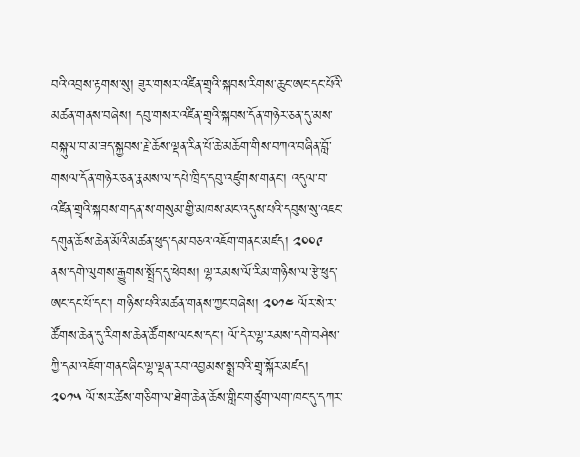བའི་འབྲས་རྟགས་སུ། ཟུར་གསར་འཛིན་གྲྭའི་སྐབས་རིགས་ཆུང་ཨང་དང་པོའི་མཚན་གནས་བཞེས། དབུ་གསར་འཛིན་གྲྭའི་སྐབས་དོན་གཉེར་ཅན་དུ་མས་བསྐུལ་བ་མ་ཟད་སྐྱབས་རྗེ་ཆོས་ལྡན་རིན་པོ་ཆེ་མཆོག་གིས་བཀའ་བཞིན་བློ་གསལ་དོན་གཉེར་ཅན་རྣམས་ལ་དཔེ་ཁྲིད་དབུ་འཛུགས་གནང་། འདུལ་བ་འཛིན་གྲྭའི་སྐབས་གདན་ས་གསུམ་གྱི་མཁས་མང་འདུས་པའི་དབུས་སུ་འཇང་དགུན་ཆོས་ཆེན་མོའི་མཚན་ཕུད་དམ་བཅའ་འཇོག་གནང་མཛད། ༢༠༠༩ ནས་དགེ་ལུགས་རྒྱུགས་སྤྲོད་དུ་ཕེབས། ལྷ་རམས་ལོ་རིམ་གཉིས་ལ་རྩེ་ཕུད་ཨང་དང་པོ་དང་། གཉིས་པའི་མཚན་གནས་ཀྱང་བཞེས། ༢༠༡༤ ལོར་སེ་ར་ཚོགས་ཆེན་དུ་རིགས་ཆེན་ཚོགས་ལངས་དང་། ལོ་དེར་ལྷ་རམས་དགེ་བཤེས་ཀྱི་དམ་འཇོག་གནང་ཞིང་ལྷ་ལྡན་རབ་འབྱམས་སྨྲ་བའི་གྲྭ་སྐོར་མཛད། ༢༠༡༥ ལོ་སར་ཚེས་གཅིག་ལ་ཐེག་ཆེན་ཆོས་གླིང་གཙུག་ལག་ཁང་དུ་དཀར་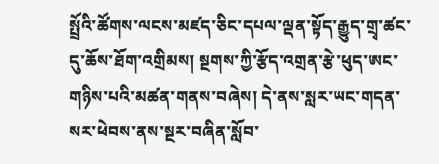སྤྲོའི་ཚོགས་ལངས་མཛད་ཅིང་དཔལ་ལྡན་སྟོད་རྒྱུད་གྲྭ་ཚང་དུ་ཆོས་ཐོག་འགྲིམས། སྔགས་ཀྱི་རྩོད་འགྲན་རྩེ་ཕུད་ཨང་གཉིས་པའི་མཚན་གནས་བཞེས། དེ་ནས་སླར་ཡང་གདན་སར་ཕེབས་ནས་སྔར་བཞིན་སློབ་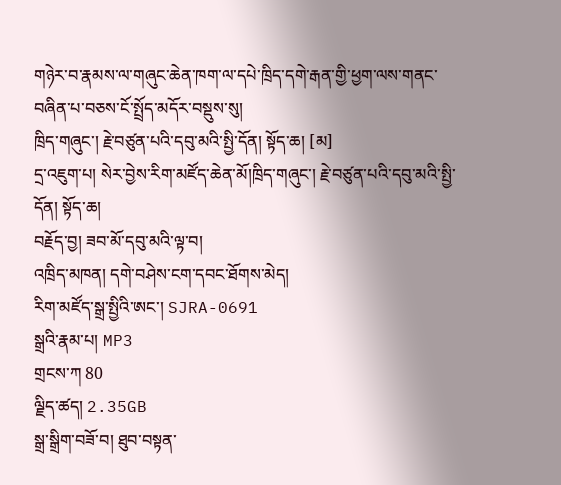གཉེར་བ་རྣམས་ལ་གཞུང་ཆེན་ཁག་ལ་དཔེ་ཁྲིད་དགེ་རྒན་གྱི་ཕྱག་ལས་གནང་བཞིན་པ་བཅས་ངོ་སྤྲོད་མདོར་བསྡུས་སུ།
ཁྲིད་གཞུང་། རྗེ་བཙུན་པའི་དབུ་མའི་སྤྱི་དོན། སྟོད་ཆ། [མ]
དྲ་འཇུག་པ། སེར་བྱེས་རིག་མཛོད་ཆེན་མོ།ཁྲིད་གཞུང་། རྗེ་བཙུན་པའི་དབུ་མའི་སྤྱི་དོན། སྟོད་ཆ།
བརྗོད་བྱ། ཟབ་མོ་དབུ་མའི་ལྟ་བ།
འཁྲིད་མཁན། དགེ་བཤེས་ངག་དབང་ཐོགས་མེད།
རིག་མཛོད་སྒྲ་སྤྱིའི་ཨང་། SJRA-0691
སྒྲའི་རྣམ་པ། MP3
གྲངས་ཀ 80
ལྗིད་ཚད། 2.35GB
སྒྲ་སྒྲིག་བཟོ་བ། ཐུབ་བསྟན་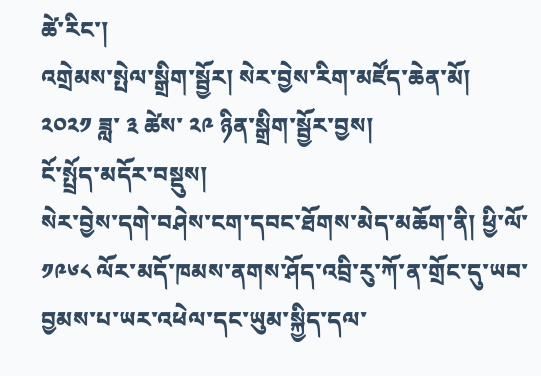ཚེ་རིང་།
འགྲེམས་སྤེལ་སྒྲིག་སྦྱོར། སེར་བྱེས་རིག་མཛོད་ཆེན་མོ།
༢༠༢༡ ཟླ་ ༣ ཚེས་ ༢༩ ཉིན་སྒྲིག་སྦྱོར་བྱས།
ངོ་སྤྲོད་མདོར་བསྡུས།
སེར་བྱེས་དགེ་བཤེས་ངག་དབང་ཐོགས་མེད་མཆོག་ནི། ཕྱི་ལོ་ ༡༩༦༨ ལོར་མདོ་ཁམས་ནགས་ཤོད་འབྲི་རུ་ཀོ་ན་གྲོང་དུ་ཡབ་བྱམས་པ་ཡར་འཕེལ་དང་ཡུམ་སྐྱིད་དལ་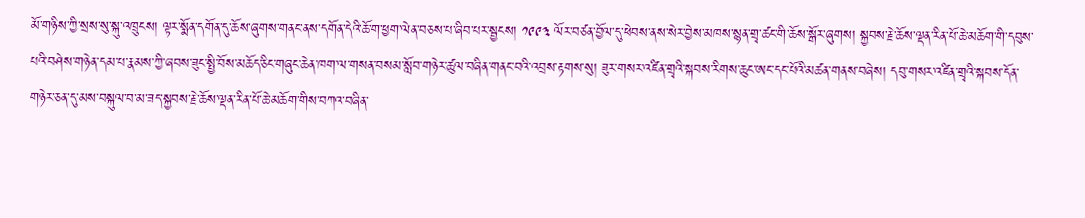མོ་གཉིས་ཀྱི་སྲས་སུ་སྐུ་འཁྲུངས། ལྟར་སྨོན་དགོན་དུ་ཆོས་ཞུགས་གནང་ནས་དགོན་དེའི་ཆོ་ག་ཕྱག་ལེན་བཅས་པ་ཞིབ་པར་སྦྱངས། ༡༩༩༣ ལོར་བཙན་བྱོལ་དུ་ཕེབས་ནས་སེར་བྱེས་མཁས་སྙན་གྲྭ་ཚང་གི་ཆོས་སྒོར་ཞུགས། སྐྱབས་རྗེ་ཆོས་ལྡན་རིན་པོ་ཆེ་མཆོག་གི་དབུས་པའི་བཤེས་གཉེན་དམ་པ་རྣམས་ཀྱི་ཞབས་ཟུང་སྤྱི་བོས་མཆོད་ཅིང་གཞུང་ཆེན་ཁག་ལ་གསན་བསམ་སློབ་གཉེར་ཚུལ་བཞིན་གནང་བའི་འབྲས་རྟགས་སུ། ཟུར་གསར་འཛིན་གྲྭའི་སྐབས་རིགས་ཆུང་ཨང་དང་པོའི་མཚན་གནས་བཞེས། དབུ་གསར་འཛིན་གྲྭའི་སྐབས་དོན་གཉེར་ཅན་དུ་མས་བསྐུལ་བ་མ་ཟད་སྐྱབས་རྗེ་ཆོས་ལྡན་རིན་པོ་ཆེ་མཆོག་གིས་བཀའ་བཞིན་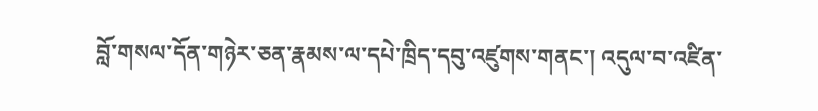བློ་གསལ་དོན་གཉེར་ཅན་རྣམས་ལ་དཔེ་ཁྲིད་དབུ་འཛུགས་གནང་། འདུལ་བ་འཛིན་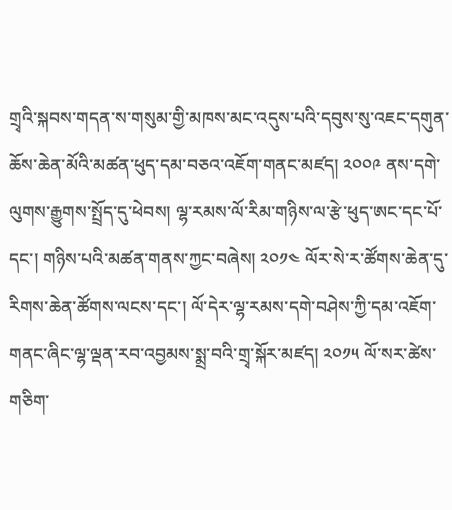གྲྭའི་སྐབས་གདན་ས་གསུམ་གྱི་མཁས་མང་འདུས་པའི་དབུས་སུ་འཇང་དགུན་ཆོས་ཆེན་མོའི་མཚན་ཕུད་དམ་བཅའ་འཇོག་གནང་མཛད། ༢༠༠༩ ནས་དགེ་ལུགས་རྒྱུགས་སྤྲོད་དུ་ཕེབས། ལྷ་རམས་ལོ་རིམ་གཉིས་ལ་རྩེ་ཕུད་ཨང་དང་པོ་དང་། གཉིས་པའི་མཚན་གནས་ཀྱང་བཞེས། ༢༠༡༤ ལོར་སེ་ར་ཚོགས་ཆེན་དུ་རིགས་ཆེན་ཚོགས་ལངས་དང་། ལོ་དེར་ལྷ་རམས་དགེ་བཤེས་ཀྱི་དམ་འཇོག་གནང་ཞིང་ལྷ་ལྡན་རབ་འབྱམས་སྨྲ་བའི་གྲྭ་སྐོར་མཛད། ༢༠༡༥ ལོ་སར་ཚེས་གཅིག་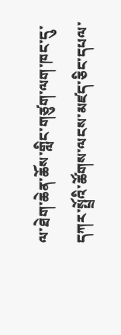ལ་ཐེག་ཆེན་ཆོས་གླིང་གཙུག་ལག་ཁང་དུ་དཀར་སྤྲོའི་ཚོགས་ལངས་མཛད་ཅིང་དཔལ་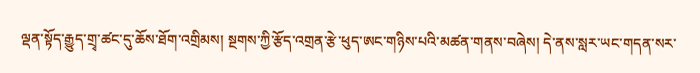ལྡན་སྟོད་རྒྱུད་གྲྭ་ཚང་དུ་ཆོས་ཐོག་འགྲིམས། སྔགས་ཀྱི་རྩོད་འགྲན་རྩེ་ཕུད་ཨང་གཉིས་པའི་མཚན་གནས་བཞེས། དེ་ནས་སླར་ཡང་གདན་སར་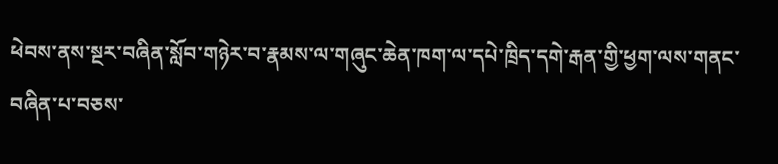ཕེབས་ནས་སྔར་བཞིན་སློབ་གཉེར་བ་རྣམས་ལ་གཞུང་ཆེན་ཁག་ལ་དཔེ་ཁྲིད་དགེ་རྒན་གྱི་ཕྱག་ལས་གནང་བཞིན་པ་བཅས་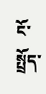ངོ་སྤྲོད་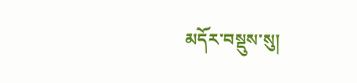མདོར་བསྡུས་སུ།